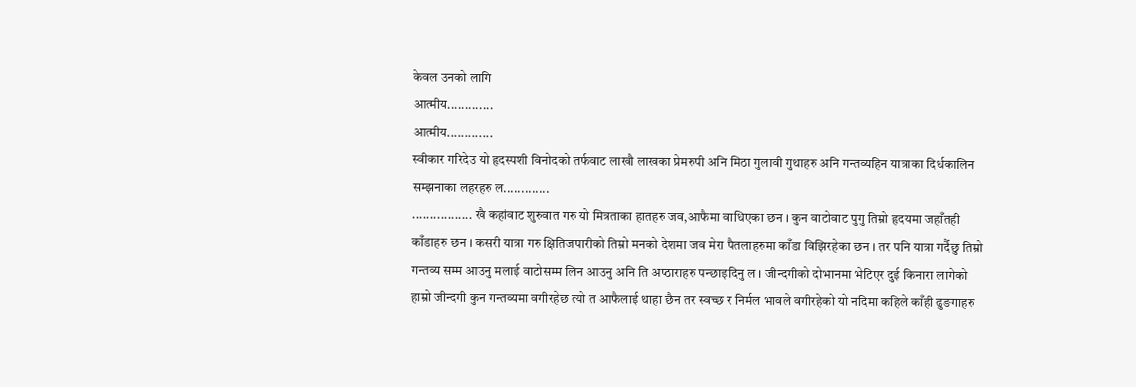केवल उनको लागि
आत्मीय.............
आत्मीय.............
स्वीकार गरिदेउ यो हृदस्पशी विनोदको तर्फवाट लाखौ लाखका प्रेमरुपी अनि मिठा गुलावी गुथाहरु अनि गन्तव्यहिन यात्राका दिर्धकालिन सम्झनाका लहरहरु ल.............
................. खै कहांवाट शुरुवात गरु यो मित्रताका हातहरु जव,आफैमा वाधिएका छन । कुन वाटोवाट पुगु तिम्रो हृदयमा जहाँतही काँडाहरु छन । कसरी यात्रा गरु क्षितिजपारीको तिम्रो मनको देशमा जव मेरा पैतलाहरुमा काँडा विझिरहेका छन । तर पनि यात्रा गर्दैछु तिम्रो गन्तव्य सम्म आउनु मलाई वाटोसम्म लिन आउनु अनि ति अप्ठाराहरु पन्छाइदिनु ल । जीन्दगीको दोभानमा भेटिएर दुई किनारा लागेको हाम्रो जीन्दगी कुन गन्तव्यमा वगीरहेछ त्यो त आफैलाई थाहा छैन तर स्वच्छ र निर्मल भावले वगीरहेको यो नदिमा कहिले काँही ढुङगाहरु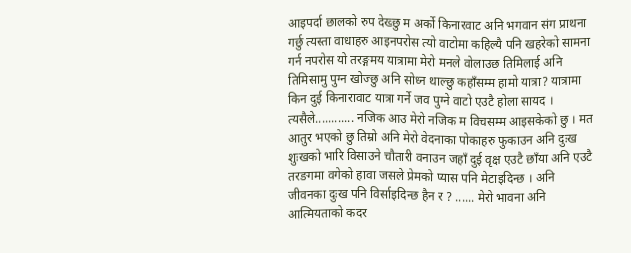आइपर्दा छालको रुप देख्छु म अर्को किनारवाट अनि भगवान संग प्राथना गर्छु त्यस्ता वाधाहरु आइनपरोस त्यो वाटोमा कहिल्यै पनि खहरेको सामना गर्न नपरोस यो तरङ्गमय यात्रामा मेरो मनले वोलाउछ तिमिलाई अनि तिमिसामु पुग्न खोज्छु अनि सोध्न थाल्छु कहाँसम्म हामो यात्रा? यात्रामा किन दुई किनारावाट यात्रा गर्ने जव पुग्ने वाटो एउटै होला सायद । त्यसैले............ नजिक आउ मेरो नजिक म विचसम्म आइसकेको छु । मत आतुर भएको छु तिम्रो अनि मेरो वेदनाका पोकाहरु फुकाउन अनि दुःख शुःखको भारि विसाउने चौतारी वनाउन जहाँ दुई वृक्ष एउटै छाँया अनि एउटै तरङगमा वगेको हावा जसले प्रेमको प्यास पनि मेटाइदिन्छ । अनि जीवनका दुःख पनि विर्साइदिन्छ हैन र ? ...... मेरो भावना अनि आत्मियताको कदर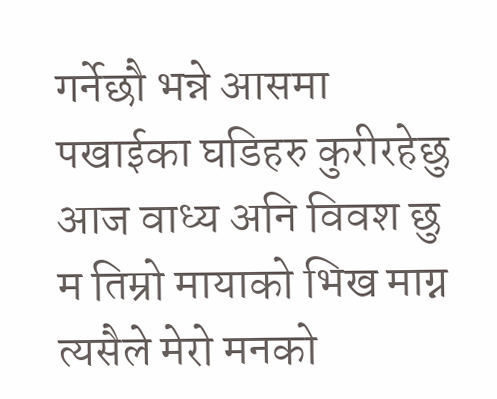गर्नेछौ भन्ने आसमा पखाईका घडिहरु कुरीरहेछु आज वाध्य अनि विवश छु म तिम्रो मायाको भिख माग्न त्यसैले मेरो मनको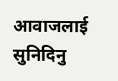आवाजलाई सुनिदिनु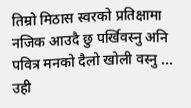तिम्रो मिठास स्वरको प्रतिक्षामा नजिक आउदै छु पर्खिवस्नु अनि पवित्र मनको दैलो खोली वस्नु ...
उही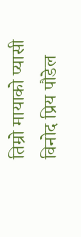तिम्रो मायाको प्यासी
विनोद प्रिय पौडेल